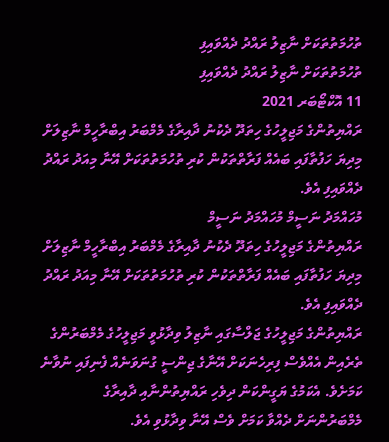ތުހުމަތުތަކަށް ނާޒިލު ރައްދު ދެއްވައިފި
ތުހުމަތުތަކަށް ނާޒިލު ރައްދު ދެއްވައިފި
11 އޮކްޓޯބަރ 2021
ރައްޔިތުންގެ މަޖިލީހުގެ ހިތަދޫ ދެކުނު ދާއިރާގެ މެމްބަރު އިބްރާހީމް ނާޒިލަށް މިދިޔަ ހަފުތާފައި ބައެއް ފަރާތްތަކުން ކުރި ތުހުމަތުތަކަށް އޭނާ މިއަދު ރައްދު ދެއްވައިފި އެވެ.
މުހައްމަދު ނަސީމް މުހައްމަދު ނަސީމް
ރައްޔިތުންގެ މަޖިލީހުގެ ހިތަދޫ ދެކުނު ދާއިރާގެ މެމްބަރު އިބްރާހީމް ނާޒިލަށް މިދިޔަ ހަފުތާފައި ބައެއް ފަރާތްތަކުން ކުރި ތުހުމަތުތަކަށް އޭނާ މިއަދު ރައްދު ދެއްވައިފި އެވެ.
ރައްޔިތުންގެ މަޖިލީހުގެ ޖަލްސާގައި ނާޒިލު ވިދާޅުވީ މަޖިލީހުގެ މެމްބަރުންގެ ތެރެއިން އެއްވެސް ފިރިހެނަކަށް އޭނާގެ ޖިންސީ ގުނަވަނެއް ފެނިފައި ނުވާނެ ކަމަށެވެ. އެކަމުގެ ޔަގީންކަން ދިވެހި ރައްޔިތުންނާއި ދާއިރާގެ މެމްބަރުންނަށް ދެއްވާ ކަމަށް ވެސް އޭނާ ވިދާޅުވި އެވެ.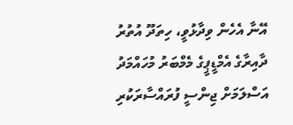އޭނާ އެހެން ވިދާޅުވީ، ހިތަދޫ އުތުރު ދާއިރާގެ އެމްޑީޕީގެ މެމްބަރު މުހައްމަދު އަސްލަމަށް ޖިންސީ ފުރައްސާރަކުރި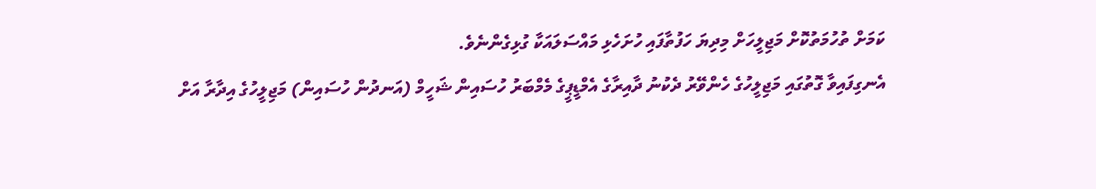ކަމަށް ތުހުމަތުކޮށް މަޖިލީހަށް މިދިޔަ ހަފުތާފައި ހުށަހެޅި މައްސަލައަކާ ގުޅިގެންނެވެ.
އެނގިފައިވާ ގޮތުގައި މަޖިލީހުގެ ހެންވޭރު ދެކުނު ދާއިރާގެ އެމްޑީޕީގެ މެމްބަރު ހުސައިން ޝަހީމް (އަނދުން ހުސައިން) މަޖިލީހުގެ އިދާރާ އަށް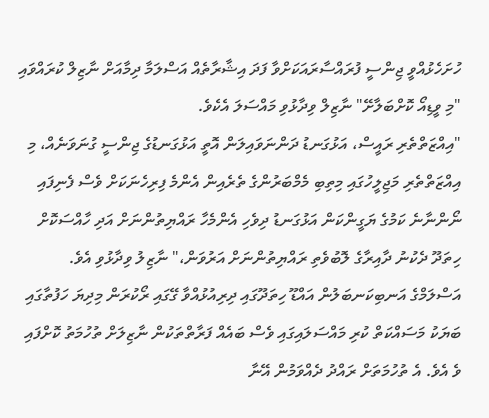ހުށަހެޅުއްވީ ޖިންސީ ފުރައްސާރައަކަށްވާ ފަދަ އިޝާރާތެއް އަސްލަމާ ދިމާއަށް ނާޒިލް ކުރައްވައި "މި ވީޑިއޯ ކޮށްބަލާށޭ" ނާޒިލް ވިދާޅުވި މައްސަލަ އެކެވެ.
"އިއްޒަތްތެރި ރައީސް، އަޅުގަނޑު ދަންނަވައިލަން އޮތީ އަޅުގަނޑުގެ ޖިންސީ ގުނަވަނެއް، މި އިއްޒަތްތެރި މަޖިލީހުގައި މިތިބި މެމްބަރުންގެ ތެރެއިން އެންމެ ފިރިހެނަކަށް ވެސް ފެނިފައި ނޯންނާނެ ކަމުގެ ޔަގީންކަން އަޅުގަނޑު ދިވެހި އެންމެހާ ރައްޔިތުންނަށް އަދި ހާއްސަކޮށް ހިތަދޫ ދެކުނު ދާއިރާގެ ލޮބުވެތި ރައްޔިތުންނަށް އަރުވަން،" ނާޒިލު ވިދާޅުވި އެވެ.
އަސްލަމްގެ އަނބިކަނބަލުން އައްޑޫ ހިތަދޫގައި ދިރިއުޅުއްވާ ގޭގައި ރޯކުރަން މިދިޔަ ހަފުތާގައި ބަޔަކު މަސައްކަތް ކުރި މައްސަލައިގައި ވެސް ބައެއް ފަރާތްތަކުން ނާޒިލަށް ތުހުމަތު ކޮށްފައި ވެ އެވެ. އެ ތުހުމަތަށް ރައްދު ދެއްވަމުން އޭނާ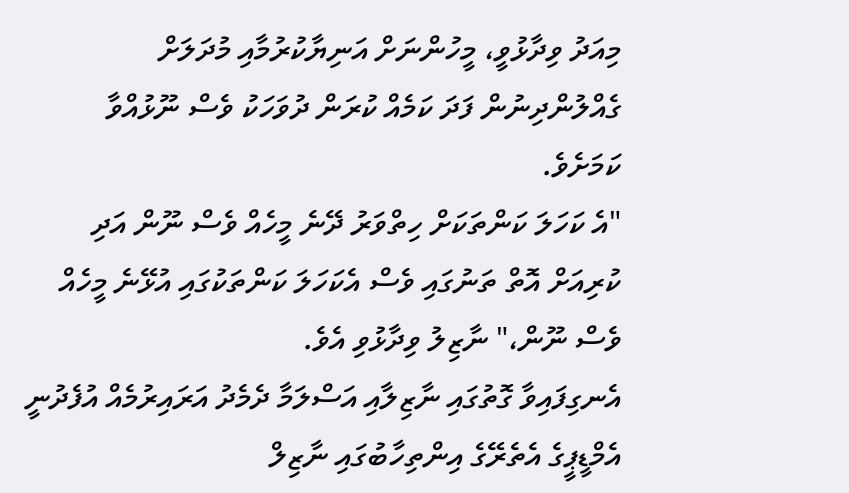މިއަދު ވިދާޅުވީ، މީހުންނަށް އަނިޔާކުރުމާއި މުދަލަށް ގެއްލުންދިނުން ފަދަ ކަމެއް ކުރަން ދުވަހަކު ވެސް ނޫޅުއްވާ ކަމަށެވެ.
"އެ ކަހަލަ ކަންތަކަށް ހިތްވަރު ދޭނެ މީހެއް ވެސް ނޫން އަދި ކުރިއަށް އޮތް ތަނުގައި ވެސް އެކަހަލަ ކަންތަކުގައި އުޅޭނެ މީހެއް ވެސް ނޫން،" ނާޒިލު ވިދާޅުވި އެވެ.
އެނގިފައިވާ ގޮތުގައި ނާޒިލާއި އަސްލަމާ ދެމެދު އަރައިރުމެއް އުފެދުނީ އެމްޑީޕީގެ އެތެރޭގެ އިންތިހާބުގައި ނާޒިލް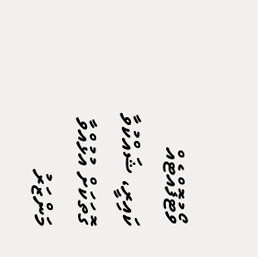ވޯޓުފޮއްޓެއް ކައިރީ، ޝައްކުވާ ގޮތަކަށް އުޅުއްވާ މަންޒަރު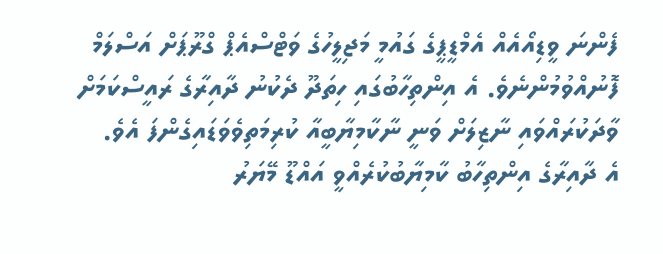ފެންނަ ވީޑިއޯއެއް އެމްޑީޕީގެ ގައުމީ މަޖިލީހުގެ ވަޓްސްއެޕް ގްރޫޕަށް އަސްލަމް ފޮނުއްވުމުންނެވެ. އެ އިންތިހާބުގައި ހިތަދޫ ދެކުނު ދާއިރާގެ ރައީސްކަމަށް ވާދަކުރައްވައި ނާޒިލަށް ވަނީ ނާކާމިޔާބީއާ ކުރިމަތިވެވަޑައިގެންފަ އެވެ.
އެ ދާއިރާގެ އިންތިހާބު ކާމިޔާބުކުރެއްވީ އައްޑޫ މޭޔަރު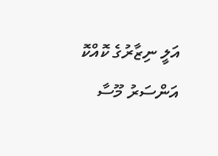އަލީ ނިޒާރުގެ ކޮއްކޮ އަންސަރު މޫސާ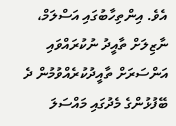އެވެ. އިންތިހާބުގައި އަސްލަމް، ނާޒިލަށް ތާއީދު ނުކުރައްވައި އަންސަރަށް ތާއީދުކުރެއްވުމުން ދެ ބޭފުޅުންގެ މެދުގައި މައްސަލަ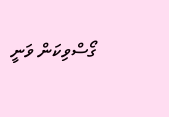ގޯސްވިކަން ވަނީ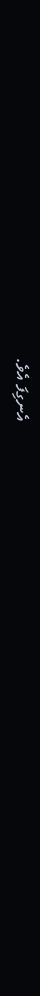އެނގިފަ އެވެ.